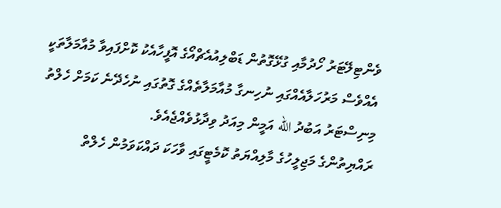ވެންޓިލޭޓަރު ހޯދުމާއި ގުޅޭގޮތުން ޑަބްލިއުއެޗްއޯގެ އޮފީހާއެކު ކޮށްފައިވާ މުއާމަލާތަކީ އެއްވެސް މަރުހަލާއެއްގައި ނުހިނގާ މުއާމަލާތެއްގެ ގޮތުގައި ނުހެދޭނެ ކަމަށް ހެލްތު މިނިސްޓަރު އަބުދު الله އަމީން މިއަދު ވިދާޅުވެއްޖެއެވެ.
ރައްޔިތުންގެ މަޖިލީހުގެ މާލިއްޔަތު ކޮމެޓީގައި ވާހަކަ ދައްކަވަމުން ހެލްތް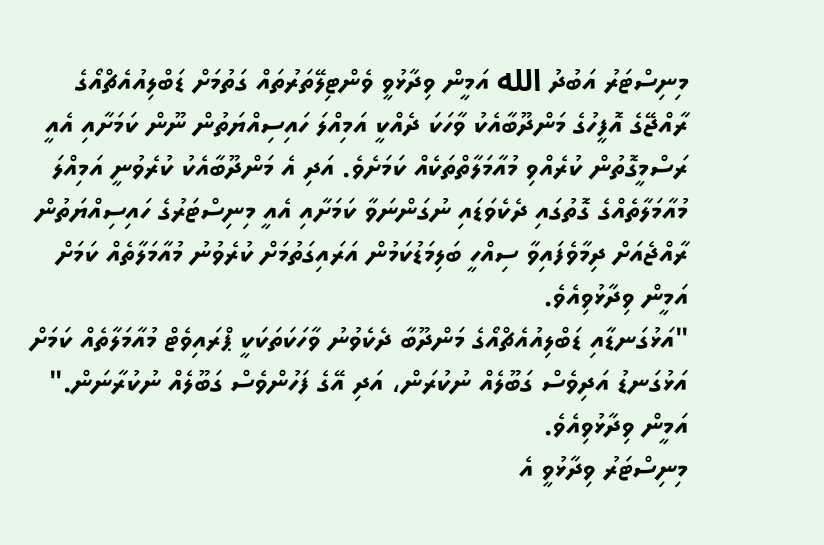މިނިސްޓަރު އަބުދު الله އަމީން ވިދާޅުވީ ވެންޓިލޭތަރުތައް ގަތުމަށް ޑަބްލިއުއެޗްއޯގެ ރާއްޖޭގެ އޮފީހުގެ މަންދޫބާއެކު ވާހަކަ ދެއްކީ އަމިއްލަ ހައިސިއްޔަތުން ނޫން ކަމަށާއި އެއީ ރަސްމީގޮތުން ކުރެއްވި މުއާމަލާތްތަކެއް ކަމަށެވެ. އަދި އެ މަންދޫބާއެކު ކުރެވުނީ އަމިއްލަ މުއާމަލާތެއްގެ ގޮތުގައި ދެކެވަޑައި ނުގަންނަވާ ކަމަށާއި އެއީ މިނިސްޓަރުގެ ހައިސިއްޔަތުން ރާއްޖެއަށް ދިމާވެފައިވާ ސިއްހީ ބަލިމަޑުކަމުން އަރައިގަތުމަށް ކުރެވުނު މުއާމަލާތެއް ކަމަށް އަމީން ވިދާޅުވިއެވެ.
"އަޅުގަނޑާއި ޑަބްލިއުއެޗްއޯގެ މަންދޫބާ ދެކެވުނު ވާހަކަތަކަކީ ޕްރައިވެޓް މުއާމަލާތެއް ކަމަށް އަޅުގަނޑު އަދިވެސް ގަބޫލެއް ނުކުރަން، އަދި އޭގެ ފަހުންވެސް ގަބޫލެއް ނުކުރާނަން." އަމީން ވިދާޅުވިއެވެ.
މިނިސްޓަރު ވިދާޅުވީ އެ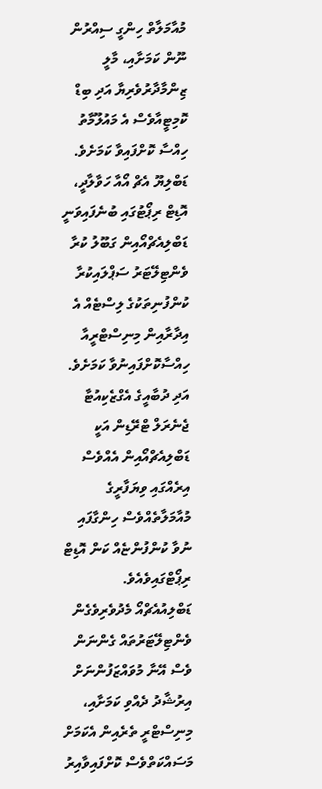މުއާމަލާތް ހިންގީ ސިއްރުން ނޫން ކަމަށާއި، މާލީ ޒިންމާދާރުވެރިޔާ އަދި ބިޑް ކޮމިޓީއާވެސް އެ މައުލޫމާތު ހިއްސާ ކޮށްފައިވާ ކަމަށެވެ.
ޑަބްލިޔޫ އެޗް އޯއާ ހަވާލާދީ، އޮޑިޓް ރިޕޯޓުގައި ބުނެފައިވަނީ ޑަބްލިއެޗްއޯއިން ގަބޫލު ކުރާ ވެންޓިލޭޓަރު ސަޕްލައިކުރާ ކުންފުނިތަކުގެ ލިސްޓެއް އެ އިދާރާއިން މިނިސްޓްރީއާ ހިއްސާކޮށްފައިނުވާ ކަމަށެވެ. އަދި ދުބާއީގެ އެގްޒެކިއުޓާ ޖެނެރަލް ޓްރޭޑިން އަކީ ޑަބްލިއެޗްއޯއިން އެއްވެސް އިރެއްގައި ވިޔަފާރީގެ މުއާމަލާތެއްވެސް ހިންގާފައި ނުވާ ކުންފުންޏެއް ކަން އޮޑިޓް ރިޕޯޓްގައިވެއެވެ.
ޑަބްލިއުއެޗްއޯ މެދުވެރިވެގެން ވެންޓިލޭޓަރުތައް ގެންނަން ވެސް އޭނާ މުވައްޒަފުންނަށް އިރުޝާދު ދެއްވި ކަމަށާއި، މިނިސްޓްރީ ތެރެއިން އެކަމަށް މަސައްކަތްވެސް ކޮށްފައިވާއިރު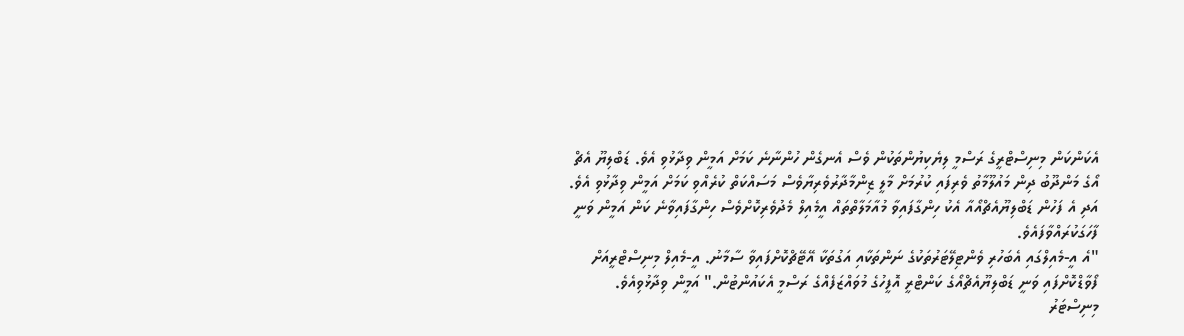އެކަންކަން މިނިސްޓްރީގެ ރަސްމީ ލިޔެކިޔުންތަކުން ވެސް އެނގެން ހުންނާނެ ކަމަށް އަމީން ވިދާޅުވި އެވެ. ޑަބްލިޔޫ އެޗް އޯގެ މަންދޫބު ދިން މައުލޫމާތު ވެރިފައި ކުރުމަށް މާލީ ޒިންމާދާރުވެރިޔާވެސް މަސައްކަތް ކުރެއްވި ކަމަށް އަމީން ވިދާޅުވި އެވެ. އަދި އެ ފަހުން ޑަބްލިޔޫއެޗްއޯއާ އެކު ހިންގާފައިވާ މުއާމަލާތްތައް އީމެއިލް މެދުވެރިކޮށްވެސް ހިންގާފައިވާނެ ކަން އަމީން ވަނީ ފާހަގަކުރައްވާފައެވެ.
"އެ އީ-މެއިލްގައި އެބަހުރި ވެންޓިލޭޓަރުތަކުގެ ނަންތަކާއި އަގުތަކާ އޭޓޭޗްކޮށްފައިވާ ސާމާނު. އީ-މެއިލް މިނިސްޓްރީއަށް ފޯވާޑްކޮށްފައި ވަނީ ޑަބްލިޔޫއެޗްއޯގެ ކަންޓްރީ އޮފީހުގެ މުވައްޒަފެއްގެ ރަސްމީ އެކައުންޓުން." އަމީން ވިދާޅުވިއެވެ.
މިނިސްޓަރު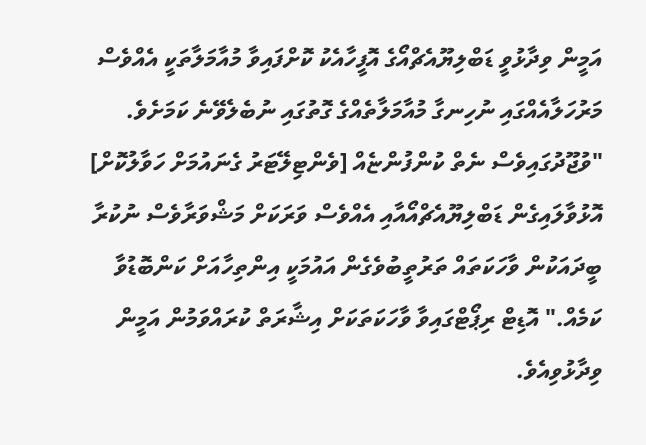އަމީން ވިދާޅުވީ ޑަބްލިޔޫއެޗްއޯގެ އޮފީހާއެކު ކޮށްފައިވާ މުއާމަލާތަކީ އެއްވެސް މަރުހަލާއެއްގައި ނުހިނގާ މުއާމަލާތެއްގެ ގޮތުގައި ނުބެލެވޭނެ ކަމަށެވެ.
"ވުޖޫދުގައިވެސް ނެތް ކުންފުންޏެއް [ވެންޓިލޭޓަރު ގެނައުމަށް ހަވާލުކޮށް] އޮޅުވާލައިގެން ޑަބްލިޔޫއެޗްއޯއާއި އެއްވެސް ވަރަކަށް މަޝްވަރާވެސް ނުކުރާ ބީދައަކުން ވާހަކަތައް ތަރުތީބުވެގެން އައުމަކީ އިންތިހާއަށް ކަންބޮޑުވާ ކަމެއް." އޮޑިޓް ރިޕޯޓްގައިވާ ވާހަކަތަކަށް އިޝާރަތް ކުރައްވަމުން އަމީން ވިދާޅުވިއެވެ.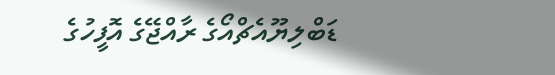ޑަބްލިޔޫއެޗްއޯގެ ރާއްޖޭގެ އޮފީހުގެ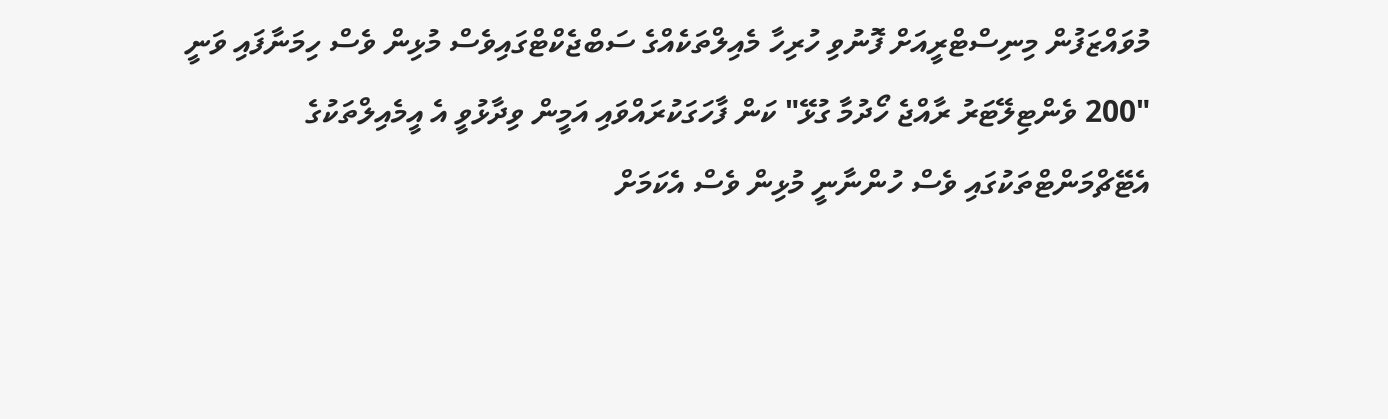މުވައްޒަފުން މިނިސްޓްރީއަށް ފޮނުވި ހުރިހާ މެއިލްތަކެއްގެ ސަބްޖެކްޓްގައިވެސް މުޅިން ވެސް ހިމަނާފައި ވަނީ "200 ވެންޓިލޭޓަރު ރާއްޖެ ހޯދުމާ ގުޅޭ" ކަން ފާހަގަކުރައްވައި އަމީން ވިދާޅުވީ އެ އީމެއިލްތަކުގެ އެޓޭޗްމަންޓްތަކުގައި ވެސް ހުންނާނީ މުޅިން ވެސް އެކަމަށް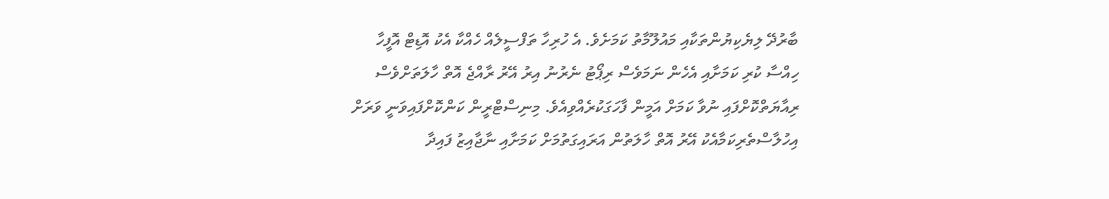ބާރުދޭ ލިޔެކިޔުންތަކާއި މައުލޫމާތު ކަމަށެވެ. އެ ހުރިހާ ތަފްސީލެއް ހެއްކާ އެކު އޮޑިޓް އޮފީހާ ހިއްސާ ކުރި ކަމަށާއި އެހެން ނަމަވެސް ރިޕޯޓު ނެރުނު އިރު އޭރު ރާއްޖެ އޮތް ހާލަތަށްވެސް ރިއާޔަތްކޮށްފައި ނުވާ ކަމަށް އަމީން ފާހަގަކުރެއްވިއެވެ. މިނިސްޓްރީން ކަންކޮށްފައިވަނީ ވަރަށް އިހުލާސްތެރިކަމާއެކު އޭރު އޮތް ހާލަތުން އަރައިގަތުމަށް ކަމަށާއި ނާޖާއިޒު ފައިދާ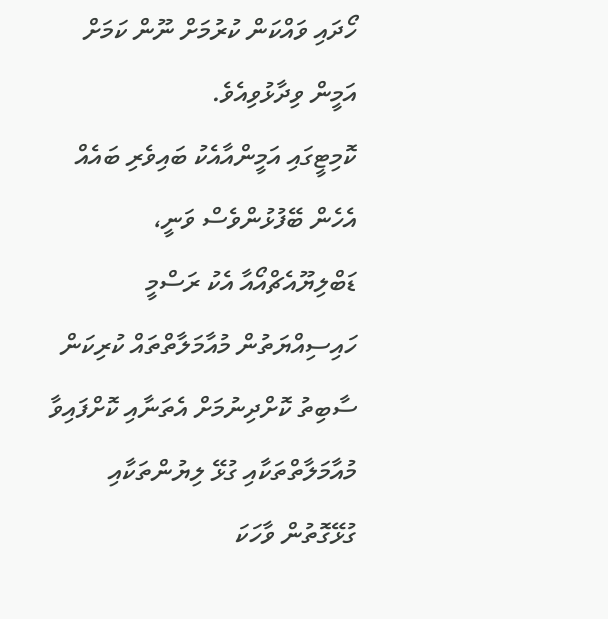ހޯދައި ވައްކަން ކުރުމަށް ނޫން ކަމަށް އަމީން ވިދާޅުވިއެވެ.
ކޮމިޓީގައި އަމީންއާއެކު ބައިވެރި ބައެއް އެހެން ބޭފުޅުންވެސް ވަނީ، ޑަބްލިޔޫއެޗްއޯއާ އެކު ރަސްމީ ހައިސިއްޔަތުން މުއާމަލާތްތައް ކުރިކަން ސާބިތު ކޮށްދިނުމަށް އެތަނާއި ކޮށްފައިވާ މުއާމަލާތްތަކާއި ގުޅޭ ލިޔުންތަކާއި ގުޅޭގޮތުން ވާހަކަ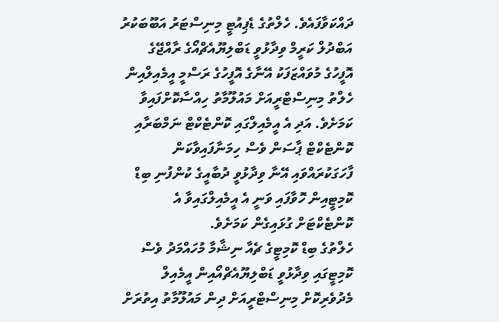ދައްކަވާފައެވެ. ހެލްތުގެ ޑެޕިއުޓީ މިނިސްޓަރު އަބޫބަކުރު އަބްދުލް ކަރީމް ވިދާޅުވީ ޑަބްލިޔޫއެޗްއޯގެ ރާއްޖޭގެ އޮފީހުގެ މުވައްޒަފަކު އޭނާގެ އޮފީހުގެ ރަސްމީ އީމެއިލްއިން ހެލްތު މިނިސްޓްރީއަށް މައުލޫމާތު ހިއްސާކޮށްފައިވާ ކަމަށެވެ. އަދި އެ އީމެއިލްގައި ކޮންޓެކްޓް ނަމްބަރާއި ކޮންޓެކްޓް ޕާސަން ވެސް ހިމަނާފައިވާކަން ފާހަގަކުރައްވައި އޭނާ ވިދާޅުވީ ދުބާއީގެ ކުންފުނި ބިޑް ކޮމިޓީއިން ހޮވާފައި ވަނީ އެ އީމެއިލްގައިވާ އެ ކޮންޓެކްޓަށް ގުޅައިގެން ކަމަށެވެ.
ހެލްތުގެ ބިޑް ކޮމިޓީގެ ޗެއާ ނިޝާމާ މުހައްމަދު ވެސް ކޮމިޓީގައި ވިދާޅުވީ ޑަބްލިޔޫއެޗްއޯއިން އީމެއިލް މެދުވެރިކޮށް މިނިސްޓްރީއަށް ދިން މައުލޫމާތު އިތުރަށް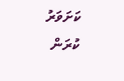ކަށަވަރު ކުރަން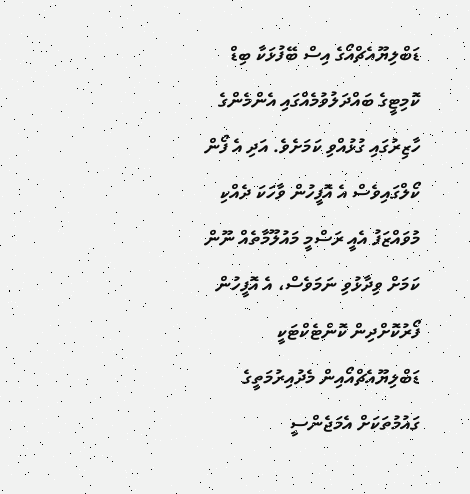ޑަބްލިޔޫއެޗްއޯގެ އިސް ބޭފުޅަކާ ބިޑް ކޮމިޓީގެ ބައްދަލުވުމެއްގައި އެންމެންގެ ހާޒިރުގައި ގުޅުއްވި ކަމަށެވެ. އަދި އެ ފޯން ކޯލްގައިވެސް އެ އޮފީހުން ވާހަކަ ދެއްކި މުވައްޒަފު އެއީ ރަސްމީ މައުލޫމާތެއް ނޫން ކަމަށް ވިދާޅުވި ނަމަވެސް، އެ އޮފީހުން ފޯރުކޮށްދިން ކޮންޓެކްޓަކީ ޑަބްލިޔޫއެޗްއޯއިން މެދުއިރުމަތީގެ ގައުމުތަކަށް އެމަޖެންސީ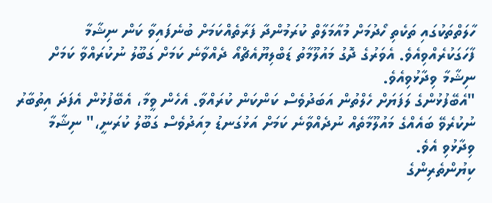ހާލަތްތަކުގައި ތަކެތި ހޯދުމަށް މުއާމަލާތް ކުރަމުންދާ ފަރާތެއްކަމަށް ބުނެފައިވާ ކަން ނިޝާމާ ފާހަގަކުރެއްވިއެވެ. އެވަރުގެ ދޮގު މައުލޫމާތު ޑަބްލިޔޫއެޗްއޯ ދެއްވާނެ ކަމަށް ގަބޫލު ނުކުރައްވާ ކަމަށް ނިޝާމާ ވިދާޅުވިއެވެ.
"އެބޭފުޅުންގެ ލަފަޔަށް ހެލްތުން އަބަދުވެސް ކަންކަން ކުރައްވާ. އެހެން ވީމާ، އެބޭފުޅުން އެފަދަ އިތުބާރު ނުކުރެވޭ ބައެއްގެ މައުލޫމާތެއް ނުދެއްވާނެ ކަމަށް އަޅުގަނޑު މިއަދުވެސް ގަބޫލު ކުރަނީ،" ނިޝާމާ ވިދާޅުވި އެވެ.
ކިޔުންތެރިންގެ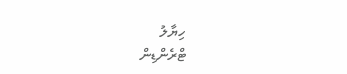ހިޔާލު
ޓްރެންޑިން